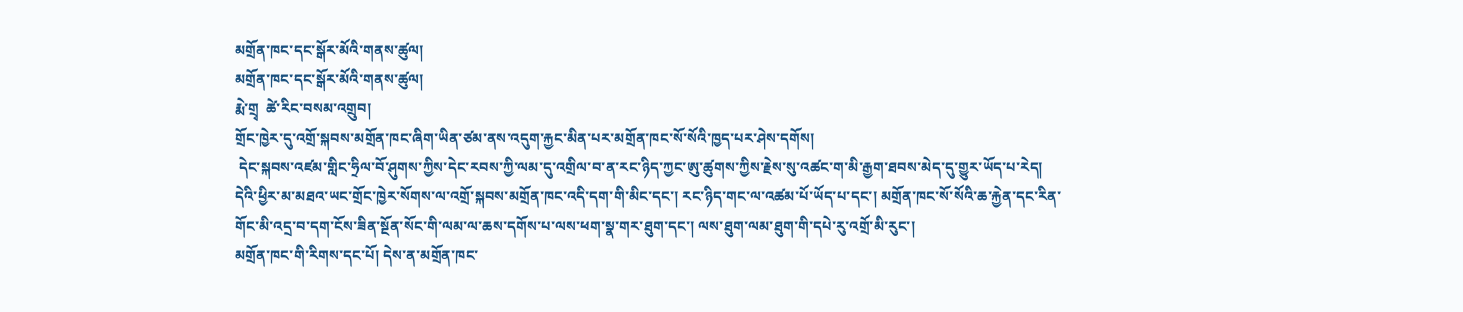མགྲོན་ཁང་དང་སྒོར་མོའི་གནས་ཚུལ།
མགྲོན་ཁང་དང་སྒོར་མོའི་གནས་ཚུལ།
རྨེ་གྲྭ  ཚེ་རིང་བསམ་འགྲུབ།
གྲོང་ཁྱེར་དུ་འགྲོ་སྐབས་མགྲོན་ཁང་ཞིག་ཡིན་ཙམ་ནས་འདུག་རྐྱང་མིན་པར་མགྲོན་ཁང་སོ་སོའི་ཁྱད་པར་ཤེས་དགོས།
 དེང་སྐབས་འཛམ་གླིང་ཧྲིལ་བོ་ཤུགས་ཀྱིས་དེང་རབས་ཀྱི་ལམ་དུ་འགྲིལ་བ་ན་རང་ཉིད་ཀྱང་ཨུ་ཚུགས་ཀྱིས་རྗེས་སུ་འཚང་ག་མི་རྒྱག་ཐབས་མེད་དུ་གྱུར་ཡོད་པ་རེད། དེའི་ཕྱིར་མ་མཐའ་ཡང་གྲོང་ཁྱེར་སོགས་ལ་འགྲོ་སྐབས་མགྲོན་ཁང་འདི་དག་གི་མིང་དང་། རང་ཉིད་གང་ལ་འཚམ་པོ་ཡོད་པ་དང་། མགྲོན་ཁང་སོ་སོའི་ཆ་རྐྱེན་དང་རིན་གོང་མི་འདྲ་བ་དག་ངོས་ཟིན་སྔོན་སོང་གི་ལམ་ལ་ཆས་དགོས་པ་ལས་ཕག་སྣ་གར་ཐུག་དང་། ལས་ཐུག་ལམ་ཐུག་གི་དཔེ་རུ་འགྲོ་མི་རུང་།
མགྲོན་ཁང་གི་རིགས་དང་པོ། དེས་ན་མགྲོན་ཁང་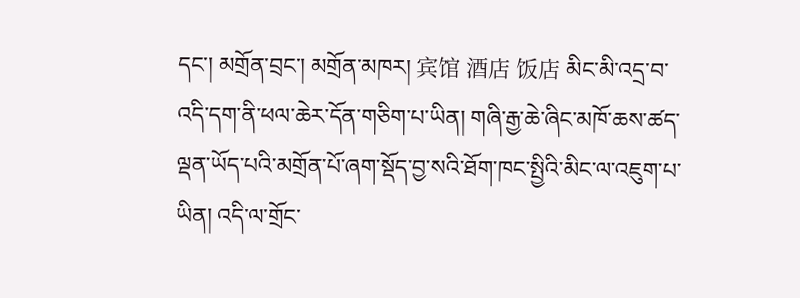དང་། མགྲོན་བྲང་། མགྲོན་མཁར། 宾馆 酒店 饭店 མིང་མི་འདྲ་བ་འདི་དག་ནི་ཕལ་ཆེར་དོན་གཅིག་པ་ཡིན། གཞི་རྒྱ་ཆེ་ཞིང་མཁོ་ཆས་ཚད་ལྡན་ཡོད་པའི་མགྲོན་པོ་ཞག་སྡོད་བྱ་སའི་ཐོག་ཁང་སྤྱིའི་མིང་ལ་འཇུག་པ་ཡིན། འདི་ལ་གྲོང་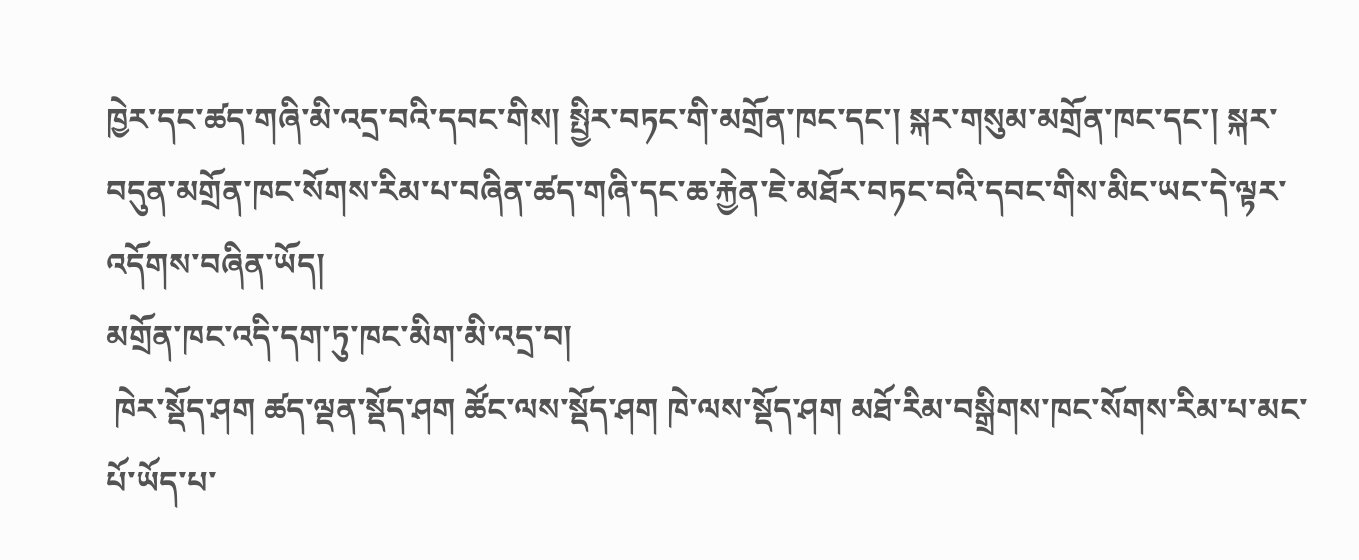ཁྱེར་དང་ཚད་གཞི་མི་འདྲ་བའི་དབང་གིས། སྤྱིར་བཏང་གི་མགྲོན་ཁང་དང་། སྐར་གསུམ་མགྲོན་ཁང་དང་། སྐར་བདུན་མགྲོན་ཁང་སོགས་རིམ་པ་བཞིན་ཚད་གཞི་དང་ཆ་རྐྱེན་ཇེ་མཐོར་བཏང་བའི་དབང་གིས་མིང་ཡང་དེ་ལྟར་འདོགས་བཞིན་ཡོད།
མགྲོན་ཁང་འདི་དག་ཏུ་ཁང་མིག་མི་འདྲ་བ།
 ཁེར་སྡོད་ཤག ཚད་ལྡན་སྡོད་ཤག ཚོང་ལས་སྡོད་ཤག ཁེ་ལས་སྡོད་ཤག མཐོ་རིམ་བསྒྲིགས་ཁང་སོགས་རིམ་པ་མང་པོ་ཡོད་པ་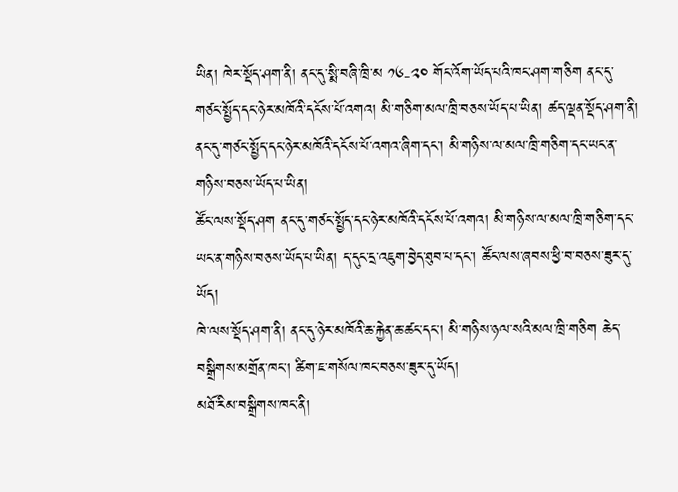ཡིན། ཁེར་སྡོད་ཤག་ནི། ནང་དུ་སྨི་བཞི་ཁྲི་མ ༡༦-༢༠ གོང་འོག་ཡོད་པའི་ཁང་ཤག་གཅིག ནང་དུ་གཙང་སྤྱོད་དང་ཉེར་མཁོའི་དངོས་པོ་འགའ། མི་གཅིག་མལ་ཁྲི་བཅས་ཡོད་པ་ཡིན། ཚད་ལྡན་སྡོད་ཤག་ནི། ནང་དུ་གཙང་སྤྱོད་དང་ཉེར་མཁོའི་དངོས་པོ་འགའ་ཞིག་དང་། མི་གཉིས་ལ་མལ་ཁྲི་གཅིག་དང་ཡང་ན་གཉིས་བཅས་ཡོད་པ་ཡིན།
ཚོང་ལས་སྡོད་ཤག ནང་དུ་གཙང་སྤྱོད་དང་ཉེར་མཁོའི་དངོས་པོ་འགའ། མི་གཉིས་ལ་མལ་ཁྲི་གཅིག་དང་ཡང་ན་གཉིས་བཅས་ཡོད་པ་ཡིན། ད་དུང་དྲ་འཇུག་བྱེད་ཐུབ་པ་དང་། ཚོང་ལས་ཞབས་ཕྱི་བ་བཅས་ཟུར་དུ་ཡོད།
ཁེ་ལས་སྡོད་ཤག་ནི། ནང་དུ་ཉེར་མཁོའི་ཆ་རྐྱེན་ཆ་ཚང་དང་། མི་གཉིས་ཉལ་སའི་མལ་ཁྲི་གཅིག ཆེད་བསྒྲིགས་མགྲོན་ཁང་། ཚིག་ཇ་གསོལ་ཁང་བཅས་ཟུར་དུ་ཡོད།
མཐོ་རིམ་བསྒྲིགས་ཁང་ནི།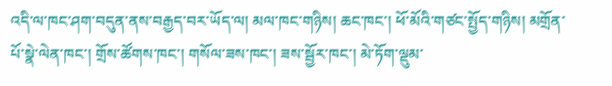འདི་ལ་ཁང་ཤག་བདུན་ནས་བརྒྱད་བར་ཡོད་ལ། མལ་ཁང་གཉིས། ཆང་ཁང་། ཕོ་མོའི་གཙང་སྤྱོད་གཉིས། མགྲོན་པོ་སྣེ་ལེན་ཁང་། གྲོས་ཚོགས་ཁང་། གསོལ་ཟས་ཁང་། ཟས་སྦྱོར་ཁང་། མེ་ཏོག་ལྡུམ་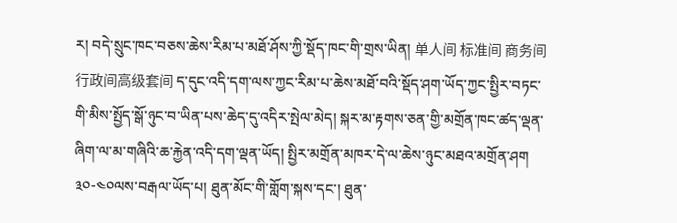ར། བདེ་སྲུང་ཁང་བཅས་ཆེས་རིམ་པ་མཐོ་ཤོས་ཀྱི་སྡོད་ཁང་གི་གྲས་ཡིན། 单人间 标准间 商务间 行政间高级套间 ད་དུང་འདི་དག་ལས་ཀྱང་རིམ་པ་ཆེས་མཐོ་བའི་སྡོད་ཤག་ཡོད་ཀྱང་སྤྱིར་བཏང་གི་མིས་སྤྱོད་སྒོ་ཉུང་བ་ཡིན་པས་ཆེད་དུ་འདིར་སྤེལ་མེད། སྐར་མ་རྟགས་ཅན་གྱི་མགྲོན་ཁང་ཚད་ལྡན་ཞིག་ལ་མ་གཞིའི་ཆ་རྐྱེན་འདི་དག་ལྡན་ཡོད། སྤྱིར་མགྲོན་མཁར་དེ་ལ་ཆེས་ཉུང་མཐའ་མགྲོན་ཤག ༣༠-༤༠ལས་བརྒལ་ཡོད་པ། ཐུན་མོང་གི་གློག་སྐས་དང་། ཐུན་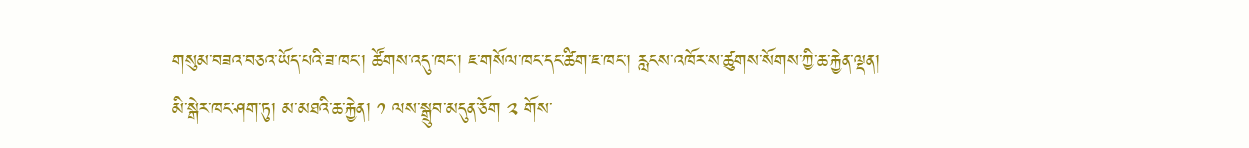གསུམ་བཟའ་བཅའ་ཡོད་པའི་ཟ་ཁང་། ཚོགས་འདུ་ཁང་། ཇ་གསོལ་ཁང་དང་ཚིག་ཇ་ཁང་། རླངས་འཁོར་ས་ཚུགས་སོགས་ཀྱི་ཆ་རྐྱེན་ལྡན།
མི་སྒེར་ཁང་ཤག་ཏུ། མ་མཐའི་ཆ་རྐྱེན། ༡ ལས་སྒྲུབ་མདུན་ཅོག ༢ གོས་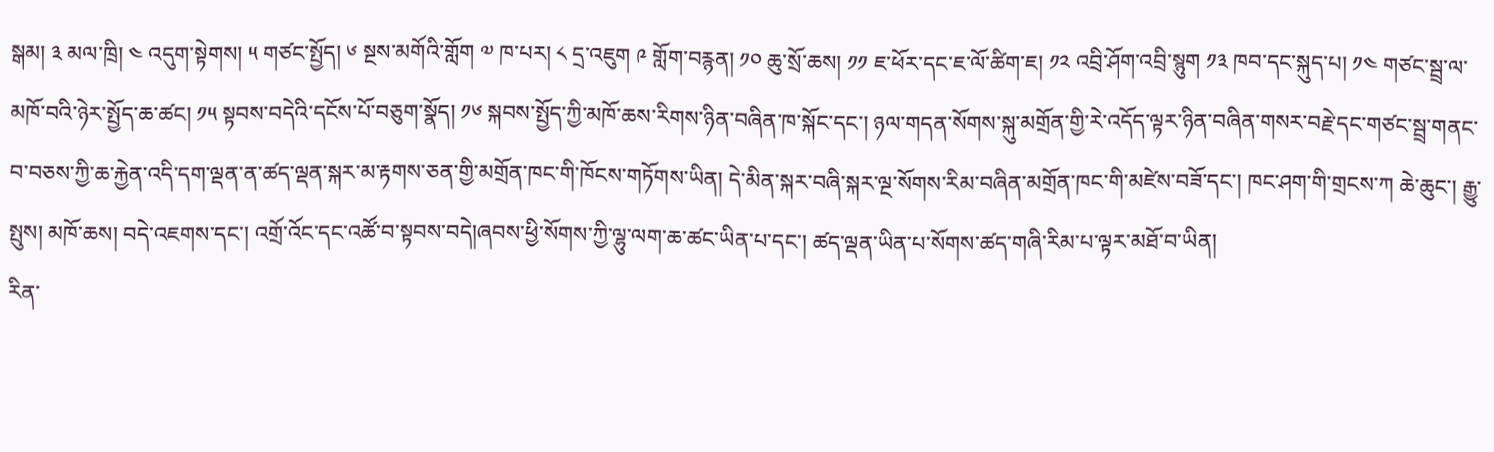སྒམ། ༣ མལ་ཁྲི། ༤ འདུག་སྟེགས། ༥ གཙང་སྤྱོད། ༦ སྔས་མགོའི་གློག ༧ ཁ་པར། ༨ དྲ་འཇུག ༩ གློག་བརྙན། ༡༠ ཆུ་སྲོ་ཆས། ༡༡ ཇ་ཕོར་དང་ཇ་ལོ་ཚིག་ཇ། ༡༢ འབྲི་ཤོག་འབྲི་སྙུག ༡༣ ཁབ་དང་སྐུད་པ། ༡༤ གཙང་སྦྲ་ལ་མཁོ་བའི་ཉེར་སྤྱོད་ཆ་ཚང། ༡༥ སྟབས་བདེའི་དངོས་པོ་བཅུག་སྣོད། ༡༦ སྐབས་སྤྱོད་ཀྱི་མཁོ་ཆས་རིགས་ཉིན་བཞིན་ཁ་སྐོང་དང་། ཉལ་གདན་སོགས་སྐུ་མགྲོན་གྱི་རེ་འདོད་ལྟར་ཉིན་བཞིན་གསར་བརྗེ་དང་གཙང་སྦྲ་གནང་བ་བཅས་ཀྱི་ཆ་རྐྱེན་འདི་དག་ལྡན་ན་ཚད་ལྡན་སྐར་མ་རྟགས་ཅན་གྱི་མགྲོན་ཁང་གི་ཁོངས་གཏོགས་ཡིན། དེ་མིན་སྐར་བཞི་སྐར་ལྔ་སོགས་རིམ་བཞིན་མགྲོན་ཁང་གི་མཛེས་བཟོ་དང་། ཁང་ཤག་གི་གྲངས་ཀ ཆེ་ཆུང་། རྒྱུ་སྤུས། མཁོ་ཆས། བདེ་འཇགས་དང་། འགྲོ་འོང་དང་འཚོ་བ་སྟབས་བདེ།ཞབས་ཕྱི་སོགས་ཀྱི་ལྷུ་ལག་ཆ་ཚང་ཡིན་པ་དང་། ཚད་ལྡན་ཡིན་པ་སོགས་ཚད་གཞི་རིམ་པ་ལྟར་མཐོ་བ་ཡིན།
རིན་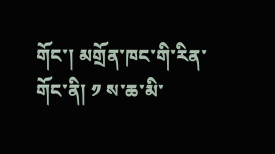གོང་། མགྲོན་ཁང་གི་རིན་གོང་ནི། ༡ ས་ཆ་མི་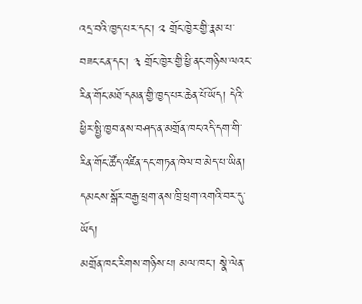འདྲ་བའི་ཁྱད་པར་དང་། ༢ གྲོང་ཁྱེར་གྱི་རྣམ་པ་བཟང་ངན་དང་། ༣ གྲོང་ཁྱེར་གྱི་ཕྱི་ནང་གཉིས་ལའང་རིན་གོང་མཐོ་དམན་གྱི་ཁྱད་པར་ཆེན་པོ་ཡོད། དེའི་ཕྱིར་སྤྱི་ཁྱབ་ནས་བཤད་ན་མགྲོན་ཁང་འདི་དག་གི་རིན་གོང་ཚོད་འཛིན་དང་གཏན་ཁེལ་བ་མེད་པ་ཡིན། དམངས་སྒོར་བརྒྱ་ཕྲག་ནས་ཁྲི་ཕྲག་འགའི་བར་དུ་ཡོད།
མགྲོན་ཁང་རིགས་གཉིས་པ། མལ་ཁང་། སྣེ་ལེན་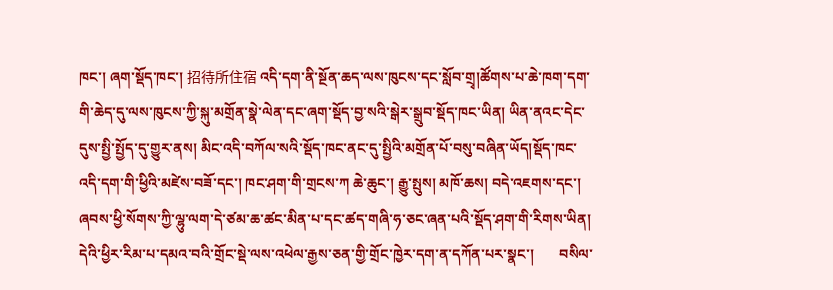ཁང་། ཞག་སྡོད་ཁང་། 招待所住宿 འདི་དག་ནི་སྔོན་ཆད་ལས་ཁུངས་དང་སློབ་གྲྭ།ཚོགས་པ་ཆེ་ཁག་དག་གི་ཆེད་དུ་ལས་ཁུངས་ཀྱི་སྐུ་མགྲོན་སྣེ་ལེན་དང་ཞག་སྡོད་བྱ་སའི་སྒེར་སྒྲུབ་སྡོད་ཁང་ཡིན། ཡིན་ནའང་དེང་དུས་སྤྱི་སྤྱོད་དུ་གྱུར་ནས། མིང་འདི་བཀོལ་སའི་སྡོད་ཁང་ནང་དུ་སྤྱིའི་མགྲོན་པོ་བསུ་བཞིན་ཡོད།སྡོད་ཁང་འདི་དག་གི་ཕྱིའི་མཛེས་བཟོ་དང་། ཁང་ཤག་གི་གྲངས་ཀ ཆེ་ཆུང་། རྒྱུ་སྤུས། མཁོ་ཆས། བདེ་འཇགས་དང་། ཞབས་ཕྱི་སོགས་ཀྱི་ལྷུ་ལག་དེ་ཙམ་ཆ་ཚང་མིན་པ་དང་ཚད་གཞི་ཧ་ཅང་ཞན་པའི་སྡོད་ཤག་གི་རིགས་ཡིན། དེའི་ཕྱིར་རིམ་པ་དམའ་བའི་གྲོང་སྡེ་ལས་འཕེལ་རྒྱས་ཅན་གྱི་གྲོང་ཁྱེར་དག་ན་དཀོན་པར་སྣང་།       བསིལ་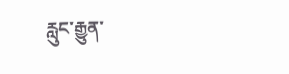རླུང་རྒྱུན་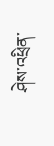ཤེས་འཕྲིན་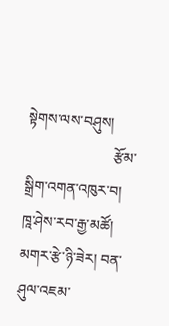སྟེགས་ལས་བཤུས།
                        རྩོམ་སྒྲིག་འགན་འཁུར་བ། ཁཱ་ཤེས་རབ་རྒྱ་མཚོ། མགར་རྩེ་ཉི་ཟེར། བན་ཤུལ་འཇམ་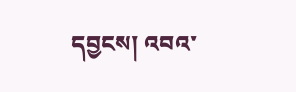དབྱངས། འབའ་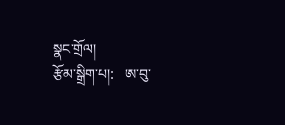སྣང་གྲོལ།
རྩོམ་སྒྲིག་པ།:   ཨ་བུ་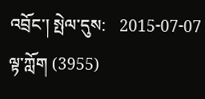འབྲོང་། སྤེལ་དུས:   2015-07-07 ལྟ་ཀློག (3955)